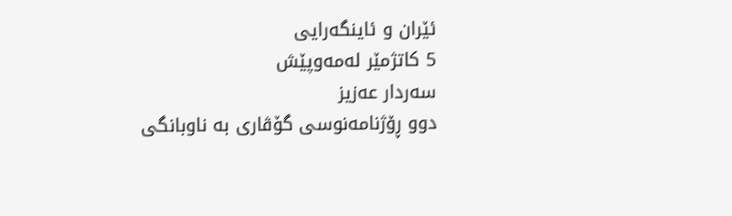ئێران و ئاینگەرایی
5 كاتژمێر لەمەوپێش
سەردار عەزیز
دوو ڕۆژنامەنوسی گۆڤاری بە ناوبانگی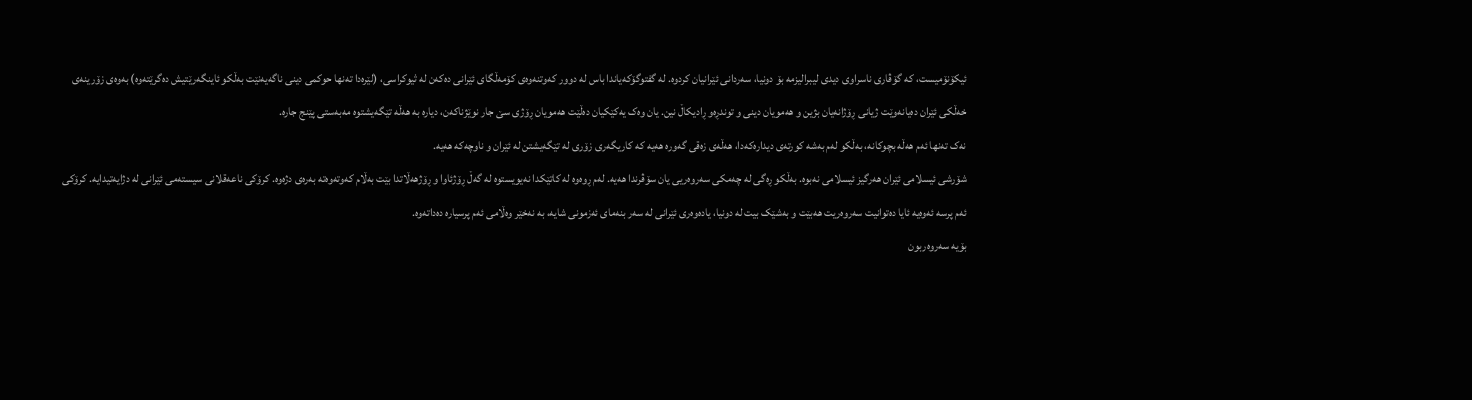ئیکۆنۆمیست، کە گۆڤاری ناسراوی دیدی لیبرالیزمە بۆ دونیا، سەردانی ئێرانیان کردوە. لە گفتوگۆکەیاندا باس لە دوور کەوتنەوەی کۆمەڵگای ئێرانی دەکەن لە ثیوکراسی، (لێرەدا تەنها حوکمی دینی ناگەیەنێت بەڵکو ئاینگەرێتیش دەگرێتەوە) بەوەی زۆرینەی خەڵکی ئێران دەیانەوێت ژیانی ڕۆژانەیان بژین و هەمویان دینی و توندڕەو ڕادیکاڵ نین. یان وەک یەکێکیان دەڵێت هەمویان ڕۆژی سێ جار نوێژناکەن، دیارە بە هەڵە تێگەیشتوە مەبەستی پێنج جارە.
نەک تەنها ئەم هەڵە بچوکانە، بەڵکو لەم بەشە کورتەی دیدارەکەدا، هەڵەی زەقی گەورە هەیە کە کاریگەری زۆری لە تێگەیشتن لە ئێران و ناوچەکە هەیە.
شۆرشی ئیسلامی ئێران هەرگیز ئیسلامی نەبوە. بەڵکو ڕەگی لە چەمکی سەروەریی یان سۆڤرندا هەیە. لەم ڕوەوە لە کاتێکدا نەیویستوە لە گەڵ ڕۆژئاوا و ڕۆژهەڵاتدا بێت بەڵام کەوتەوەتە بەرەی دژەوە. کرۆکی ناعەقلانی سیستەمی ئێرانی لە دژایەتیدایە. کرۆکی ئەم پرسە ئەوەیە ئایا دەتوانیت سەروەریت هەبێت و بەشێک بیت لە دونیا، یادەوەری ئێرانی لە سەر بنەمای ئەزمونی شایە، بە نەخێر وەڵامی ئەم پرسیارە دەداتەوە.
بۆیە سەروەربون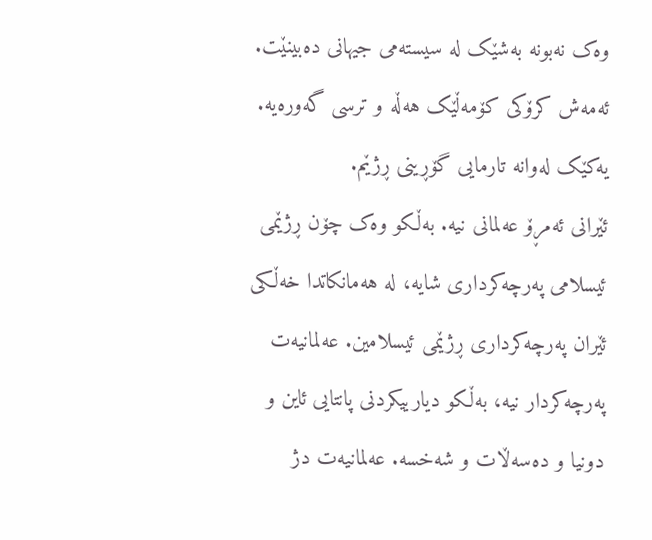وەک نەبونە بەشێک لە سیستەمی جیهانی دەبینێت. ئەمەش کرۆکی کۆمەڵێک هەڵە و ترسی گەورەیە. یەکێک لەوانە تارمایی گۆڕینی ڕژێم.
ئێرانی ئەمڕۆ عەلمانی نیە. بەڵکو وەک چۆن ڕژێمی ئیسلامی پەرچەکرداری شایە، لە هەمانکاتدا خەڵکی ئێران پەرچەکرداری ڕژێمی ئیسلامین. عەلمانیەت پەرچەکردار نیە، بەڵکو دیارییکردنی پانتایی ئاین و دونیا و دەسەڵات و شەخسە. عەلمانیەت دژ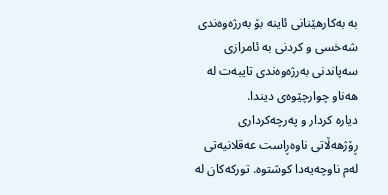بە بەکارهێنانی ئاینە بۆ بەرژەوەندی شەخسی و کردنی بە ئامرازی سەپاندنی بەرژەوەندی تایبەت لە هەناو چوارچێوەی دیندا.
دیارە کردار و پەرچەکرداری ڕۆژهەڵاتی ناوەڕاست عەقلانیەتی لەم ناوچەیەدا کوشتوە. تورکەکان لە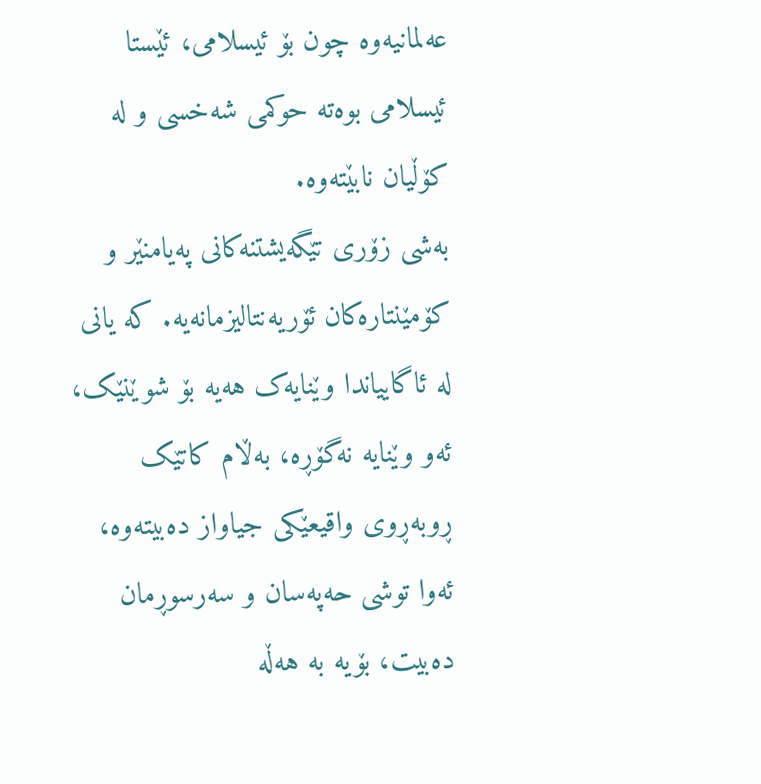عەلمانیەوە چون بۆ ئیسلامی، ئێستا ئیسلامی بوەتە حوکمی شەخسی و لە کۆڵیان نابێتەوە.
بەشی زۆری تێگەیشتنەکانی پەیامنێر و کۆمێنتارەکان ئۆریەنتالیزمانەیە. کە یانی لە ئاگاییاندا وێنایەک هەیە بۆ شوێنێک، ئەو وێنایە نەگۆڕە، بەڵام کاتێک ڕوبەڕوی واقیعێکی جیاواز دەبیتەوە، ئەوا توشی حەپەسان و سەرسوڕمان دەبیت، بۆیە بە هەڵە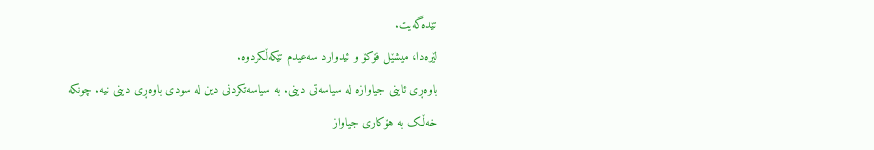تێدەگەیت.
لێرەدا، میشێل فۆکۆ و ئیدوارد سەعیدم تێکەڵکردوە.
باوەڕی ئاینی جیاوازە لە سیاسەتی دینی. بە سیاسەتکردنی دین لە سودی باوەڕی دینی نیە. چونکە خەڵک به هۆکاری جیاواز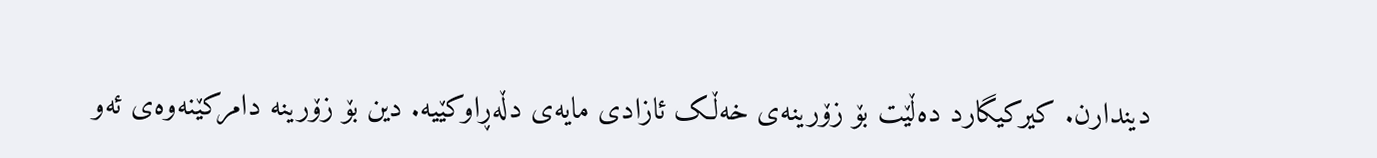دیندارن. کیرکیگارد دەڵێت بۆ زۆرینەی خەڵک ئازادی مایەی دڵەڕاوکێیە. دین بۆ زۆرینە دامرکێنەوەی ئەو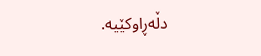دڵەڕاوکێیە.